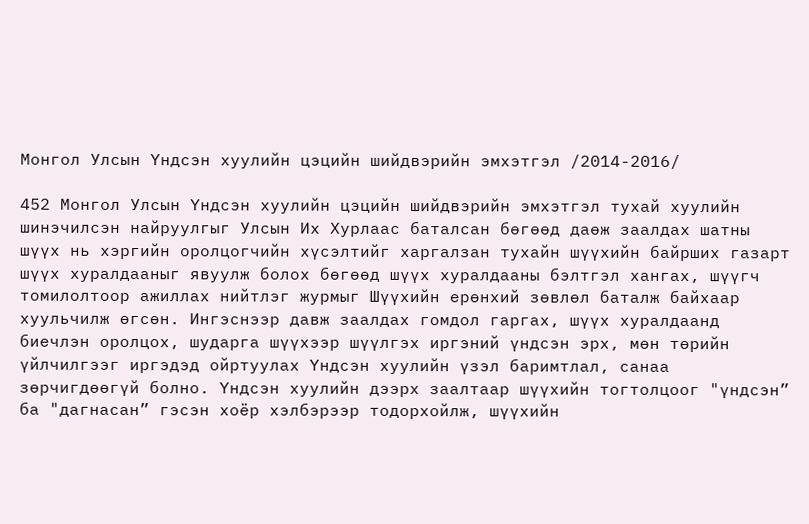Монгол Улсын Үндсэн хуулийн цэцийн шийдвэрийн эмхэтгэл /2014-2016/

452 Монгол Улсын Үндсэн хуулийн цэцийн шийдвэрийн эмхэтгэл тухай хуулийн шинэчилсэн найруулгыг Улсын Их Хурлаас баталсан бөгөөд даөж заалдах шатны шүүх нь хэргийн оролцогчийн хүсэлтийг харгалзан тухайн шүүхийн байрших газарт шүүх хуралдааныг явуулж болох бөгөөд шүүх хуралдааны бэлтгэл хангах, шүүгч томилолтоор ажиллах нийтлэг журмыг Шүүхийн ерөнхий зөвлөл баталж байхаар хуульчилж өгсөн. Ингэснээр давж заалдах гомдол гаргах, шүүх хуралдаанд биечлэн оролцох, шударга шүүхээр шүүлгэх иргэний үндсэн эрх, мөн төрийн үйлчилгээг иргэдэд ойртуулах Үндсэн хуулийн үзэл баримтлал, санаа зөрчигдөөгүй болно. Үндсэн хуулийн дээрх заалтаар шүүхийн тогтолцоог "үндсэн” ба "дагнасан” гэсэн хоёр хэлбэрээр тодорхойлж, шүүхийн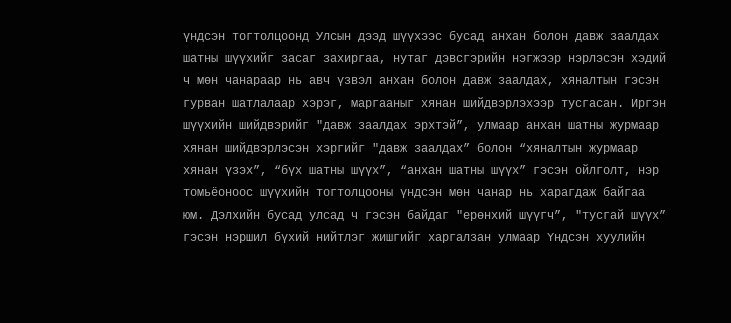үндсэн тогтолцоонд Улсын дээд шүүхээс бусад анхан болон давж заалдах шатны шүүхийг засаг захиргаа, нутаг дэвсгэрийн нэгжээр нэрлэсэн хэдий ч мөн чанараар нь авч үзвэл анхан болон давж заалдах, хяналтын гэсэн гурван шатлалаар хэрэг, маргааныг хянан шийдвэрлэхээр тусгасан. Иргэн шүүхийн шийдвэрийг "давж заалдах эрхтэй”, улмаар анхан шатны журмаар хянан шийдвэрлэсэн хэргийг "давж заалдах” болон “хяналтын журмаар хянан үзэх”, “бүх шатны шүүх”, “анхан шатны шүүх” гэсэн ойлголт, нэр томьёоноос шүүхийн тогтолцооны үндсэн мөн чанар нь харагдаж байгаа юм. Дэлхийн бусад улсад ч гэсэн байдаг "ерөнхий шүүгч”, "тусгай шүүх” гэсэн нэршил бүхий нийтлэг жишгийг харгалзан улмаар Үндсэн хуулийн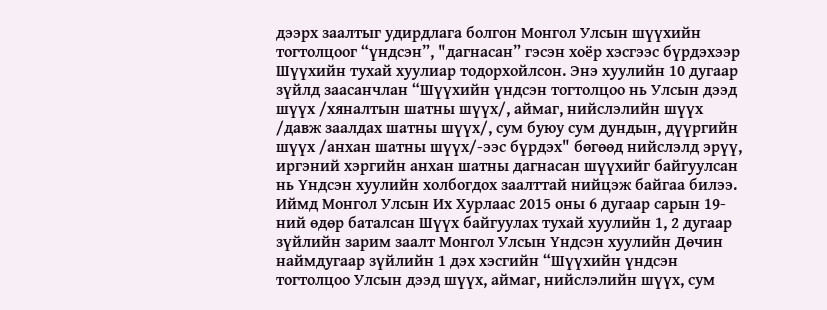дээрх заалтыг удирдлага болгон Монгол Улсын шүүхийн тогтолцоог “үндсэн”, "дагнасан” гэсэн хоёр хэсгээс бүрдэхээр Шүүхийн тухай хуулиар тодорхойлсон. Энэ хуулийн 10 дугаар зүйлд заасанчлан “Шүүхийн үндсэн тогтолцоо нь Улсын дээд шүүх /хяналтын шатны шүүх/, аймаг, нийслэлийн шүүх /давж заалдах шатны шүүх/, сум буюу сум дундын, дүүргийн шүүх /анхан шатны шүүх/-ээс бүрдэх" бөгөөд нийслэлд эрүү, иргэний хэргийн анхан шатны дагнасан шүүхийг байгуулсан нь Үндсэн хуулийн холбогдох заалттай нийцэж байгаа билээ. Иймд Монгол Улсын Их Хурлаас 2015 оны 6 дугаар сарын 19-ний өдөр баталсан Шүүх байгуулах тухай хуулийн 1, 2 дугаар зүйлийн зарим заалт Монгол Улсын Үндсэн хуулийн Дөчин наймдугаар зүйлийн 1 дэх хэсгийн “Шүүхийн үндсэн тогтолцоо Улсын дээд шүүх, аймаг, нийслэлийн шүүх, сум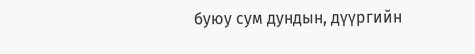буюу сум дундын, дүүргийн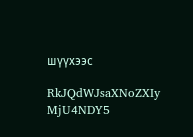шүүхээс

RkJQdWJsaXNoZXIy MjU4NDY5